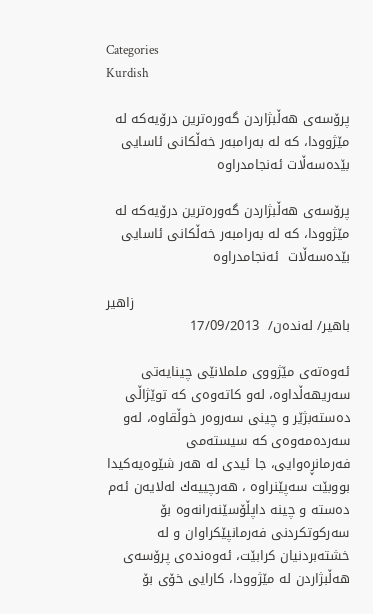Categories
Kurdish

پرۆسه‌ی هه‌ڵبژاردن گه‌وره‌ترین درۆیه‌که‌‌ له‌ مێژوودا، كه‌ له‌ بەرامبەر خه‌ڵكانی ئاسایی بێده‌سه‌ڵات ئەنجامدراوە‌

پرۆسه‌ی هه‌ڵبژاردن گه‌وره‌ترین درۆیه‌که‌‌ له‌ مێژوودا، كه‌ له‌ بەرامبەر خه‌ڵكانی ئاسایی بێده‌سه‌ڵات  ئەنجامدراوە‌

                                                 زاهیر باهیر/ له‌نده‌ن/  17/09/2013

ئه‌وه‌ته‌ی مێژووی ململانێی چینایه‌تی سه‌ریهه‌ڵداوه‌‌، له‌و كاته‌وه‌ی كه‌ توێژاڵی ده‌سته‌بژێر و چینی سه‌روه‌ر خوڵقاوه‌، له‌و سه‌رده‌مه‌وه‌‌ی كه‌ سیسته‌می فه‌رمانڕه‌وایی، جا ئیدی له‌ هه‌ر شێوە‌یه‌كیدا بووبێت سه‌پێنراوه‌ ، هه‌رچییه‌ك له‌لایه‌ن ئه‌م ده‌سته‌ و چینه‌ داپڵۆسێنه‌رانه‌وه‌ بۆ سه‌ركوتكردنی فه‌رمانپێكراوان و له‌ خشته‌بردنیان كرابێت، ئه‌وه‌نده‌ی پرۆسه‌ی هه‌ڵبژاردن له‌ مێژوودا، كارایی خۆی بۆ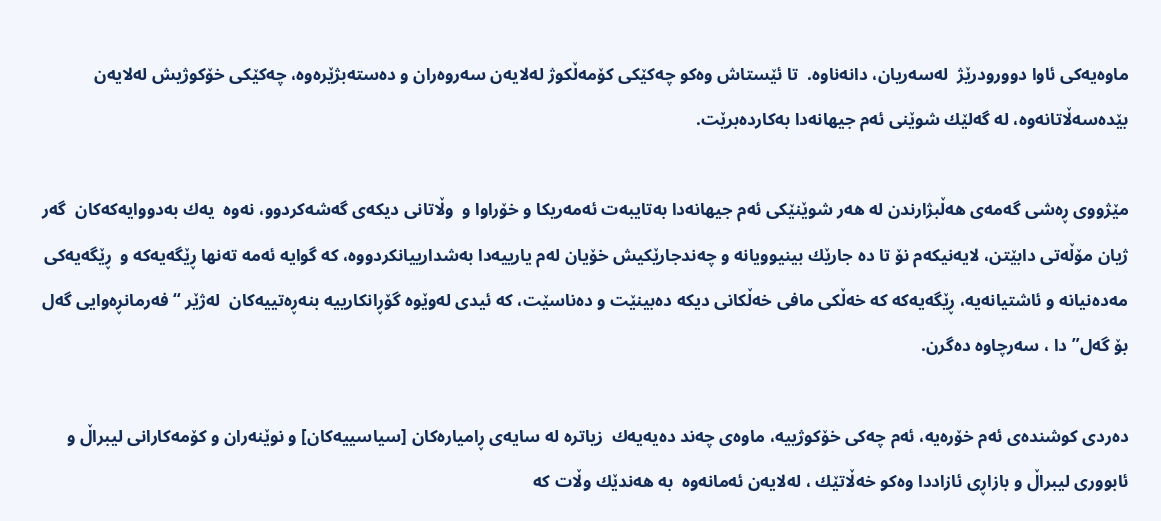ماوه‌یه‌كی ئاوا دوورودرێژ  له‌سه‌ریان، دانه‌ناوه‌.  تا ئێستاش وه‌كو چه‌كێكی كۆمه‌ڵكوژ له‌لایه‌ن سه‌روه‌ران و ده‌سته‌بژێره‌وه‌، چه‌كێكی خۆكوژیش له‌لایه‌ن بێده‌سه‌ڵاتانه‌وه‌، له‌ گه‌لێك شوێنی ئه‌م جیهانه‌دا به‌كارده‌برێت.

مێژووی ڕه‌شی گه‌مه‌ی هه‌ڵبژارندن له‌ هه‌ر شوێنێكی ئه‌م جیهانه‌دا به‌تایبه‌ت ئه‌مه‌ریكا و خۆراوا و  وڵاتانی دیكەی گه‌شه‌كردوو، نه‌وه‌  یه‌ك به‌دووایه‌كه‌كان  گه‌ر  ژیان مۆڵه‌تی دابێتن، لایەنیكه‌م نۆ تا ده‌ جارێك بینیوویانه ‌و چه‌ندجارێكیش خۆیان له‌م یارییه‌دا به‌شدارییانكردووە‌، كه‌ گوایه‌ ئه‌مه‌ ته‌نها ڕێگەیه‌كه ‌و  ڕێگەیه‌كی مه‌ده‌نیانه ‌و ئاشتیانه‌یه‌، ڕێگه‌یه‌كه‌ كه‌ خه‌ڵكی مافی خه‌ڵكانی دیكه‌ ده‌بینێت و ده‌ناسێت، كه‌ ئیدی له‌وێوه‌ گۆڕانكارییه‌ بنه‌ڕه‌تییه‌كان  له‌ژێر “فه‌رمانڕه‌وایی گه‌ل  بۆ گه‌ل” دا ، سه‌رچاوه‌ ده‌گرن.

ده‌ردی كوشنده‌ی ئه‌م خۆره‌یه، ئه‌م چه‌كی خۆكوژییه‌، ماوه‌ی چه‌ند ده‌یه‌یه‌ك‌ ‌ زیاتره‌‌ له‌ سایەی ڕامیاره‌كان [سیاسییەكان] و نوێنه‌ران و كۆمه‌كارانی لیبراڵ و ئابووری لیبراڵ و بازاڕی ئازاددا وه‌كو خه‌ڵاتێك ، له‌لایه‌ن ئه‌مانه‌وه‌  به‌ هه‌ندێك وڵات كه‌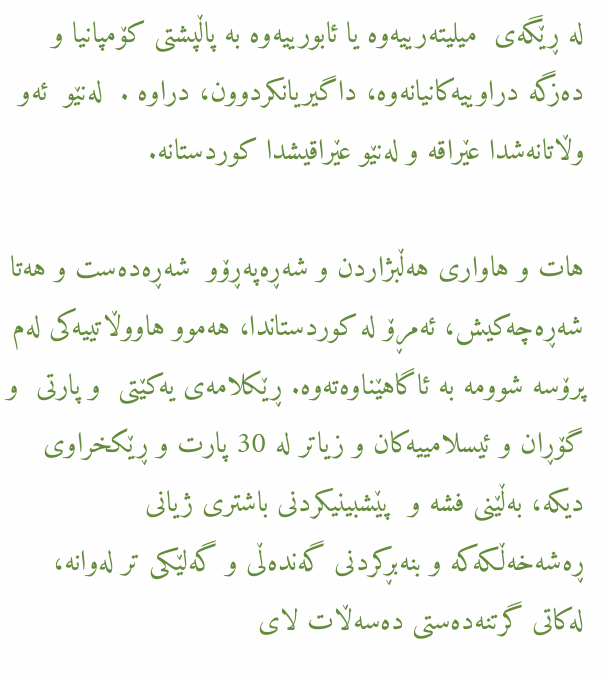له‌ ڕێگه‌ی  میلیته‌رییه‌وه‌ یا ئابورییه‌وه‌ به‌ پاڵپشتی كۆمپانیا و ده‌زگه‌ دراوییه‌كانیانه‌وه‌، داگیریانكردوون، دراوه‌‌ .  له‌نێو  ئه‌و  وڵاتانه‌شدا‌ عێراقه‌ و له‌نێو عێراقیشدا كوردستانه‌.

هات و هاواری هه‌ڵبژاردن و شه‌ڕه‌په‌ڕۆو  شه‌ڕه‌ده‌ست و هه‌تا شه‌ڕه‌چه‌كیش، ئه‌مڕۆ له‌ كوردستاندا، هه‌موو هاووڵاتییه‌كی له‌م پرۆسه‌ شوومه‌ به‌ ئاگاهێناوه‌ته‌وه. ڕێكلامه‌ی یه‌كێتی  و پارتی  و گۆڕان و ئیسلامییه‌كان و زیاتر له‌ 30 پارت و ڕێكخراوی دیكە، به‌ڵێنی فشه ‌و  پێشبینیكردنی باشتری ژیانی ڕه‌شه‌خه‌ڵكه‌كه‌ و بنه‌بڕكردنی گه‌نده‌ڵی و گه‌لێكی تر له‌وانه‌، له‌كاتی گرتنه‌ده‌ستی ده‌سه‌ڵات لای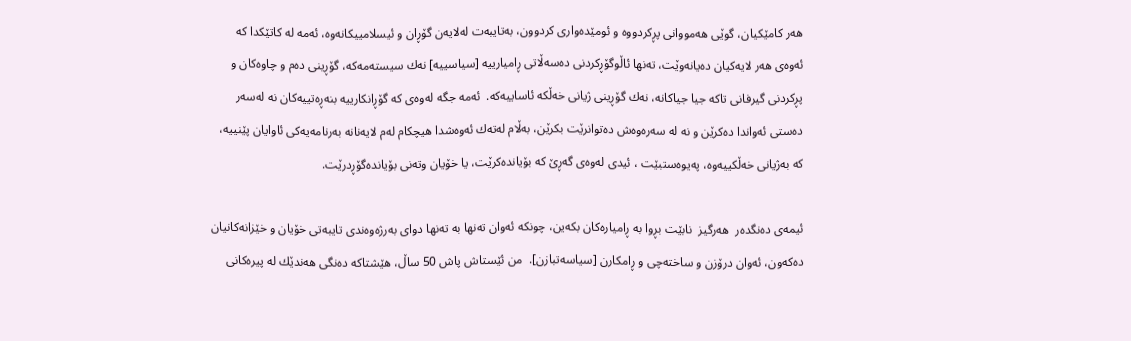هه‌ر كامێكیان، گوێی هه‌مووانی پڕكردووه‌ و ئومێدەواری كردوون، به‌تایبه‌ت له‌لایه‌ن گۆڕان و ئیسلامییكانه‌وه‌، ئه‌مه‌ له‌ كاتێكدا كه‌ ئه‌وه‌ی هه‌ر لایه‌كیان ده‌یانه‌وێت، ته‌نها ئاڵوگۆڕكردنی ده‌سه‌ڵاتی ڕامیارییه [سیاسییە] نه‌ك سیسته‌مه‌كه‌، گۆڕینی ده‌م و چاوه‌كان و پڕكردنی گیرفانی تاكه‌ جیا جیاكانه‌، نه‌ك گۆڕینی ژیانی خه‌ڵكه‌ ئاساییه‌كه‌.  ئه‌مه‌ جگه‌ له‌وه‌ی كه‌ گۆڕانكارییه‌ بنه‌ڕه‌تییه‌كان نه‌ له‌سه‌ر ده‌ستی ئه‌واندا ده‌كرێن و نه‌ له‌ سه‌ره‌وه‌ش دەتوانرێت بكرێن، به‌ڵام له‌تەك ئه‌وه‌شدا هیچكام له‌م لایه‌نانه‌ به‌رنامه‌یه‌كی ئاوایان پێنییه،‌ كه‌ به‌ژیانی خه‌ڵكییه‌وه، په‌یوه‌ستبێت‌ ، ئیدی له‌وه‌ی گه‌ڕێ كه‌ بۆیانده‌كرێت، یا خۆیان وته‌نی بۆیانده‌گۆڕدرێت.

ئیمه‌ی ده‌نگده‌ر  هه‌رگیز  نابێت بڕوا به‌ ڕامیاره‌كان بكه‌ین، چونكه‌ ئه‌وان ته‌نها به‌ ته‌نها دوای به‌رژه‌وه‌ندی تایبه‌تی خۆیان و خێزانه‌كانیان ده‌كه‌ون، ئه‌وان درۆزن و ساخته‌چی و ڕامكارن [سیاسه‌تبازن].  من ئێستاش پاش 50 ساڵ، ھێشتاكە ده‌نگی هه‌ندێك له‌ پیره‌كانی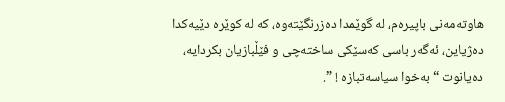هاوته‌مه‌نی باپیره‌م، له‌ گوێمدا ده‌زرنگێته‌وه‌، كه‌ له‌ كوێره‌ دێیه‌كدا ده‌ژیاین، ئەگه‌ر باسی كەسێكی ساخته‌چی و فێڵبازیان بكردایه‌، ده‌یانوت “به‌خوا سیاسه‌تبازه ! ”.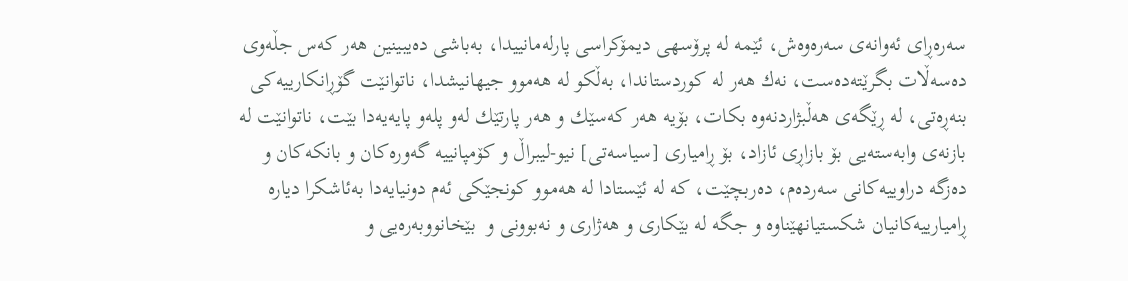سه‌ره‌ڕای ئه‌وانه‌ی سه‌ره‌وه‌ش، ئێمه‌ له‌ پرۆسهی‌ دیمۆكراسی پارلەمانییدا، به‌باشی ده‌یبینین هه‌ر كه‌س جڵه‌وی ده‌سه‌ڵات بگرێته‌ده‌ست، نه‌ك هه‌ر له‌ كوردستاندا، به‌ڵكو له‌ هه‌موو جیهانیشدا، ناتوانێت گۆڕانكارییه‌كی بنه‌ڕه‌تی، له‌ ڕێگەی هه‌ڵبژاردنه‌وه‌ بكات، بۆیه‌ هه‌ر كه‌سێك و هه‌ر پارتێك له‌و ‌پله‌و پایه‌یه‌دا بێت، ناتوانێت له‌ بازنه‌ی وابه‌سته‌یی بۆ بازاڕی ئازاد، بۆ ڕامیاری [سیاسه‌تی] نیو-لیبراڵ و كۆمپانییه‌ گه‌وره‌كان و بانكه‌كان و ده‌زگه‌ دراوییه‌كانی سه‌رده‌م، ده‌ربچێت، كه‌ له‌ ئێستا‌دا له‌ هه‌موو كونجێكی ئه‌م دونیایه‌دا به‌ئاشكرا دیاره‌ ڕامیارییە‌كانیان شكستیانهێناوه‌ و جگه‌ له‌ بێكاری و هه‌ژاری و نه‌بوونی و  بێخانووبه‌ره‌یی و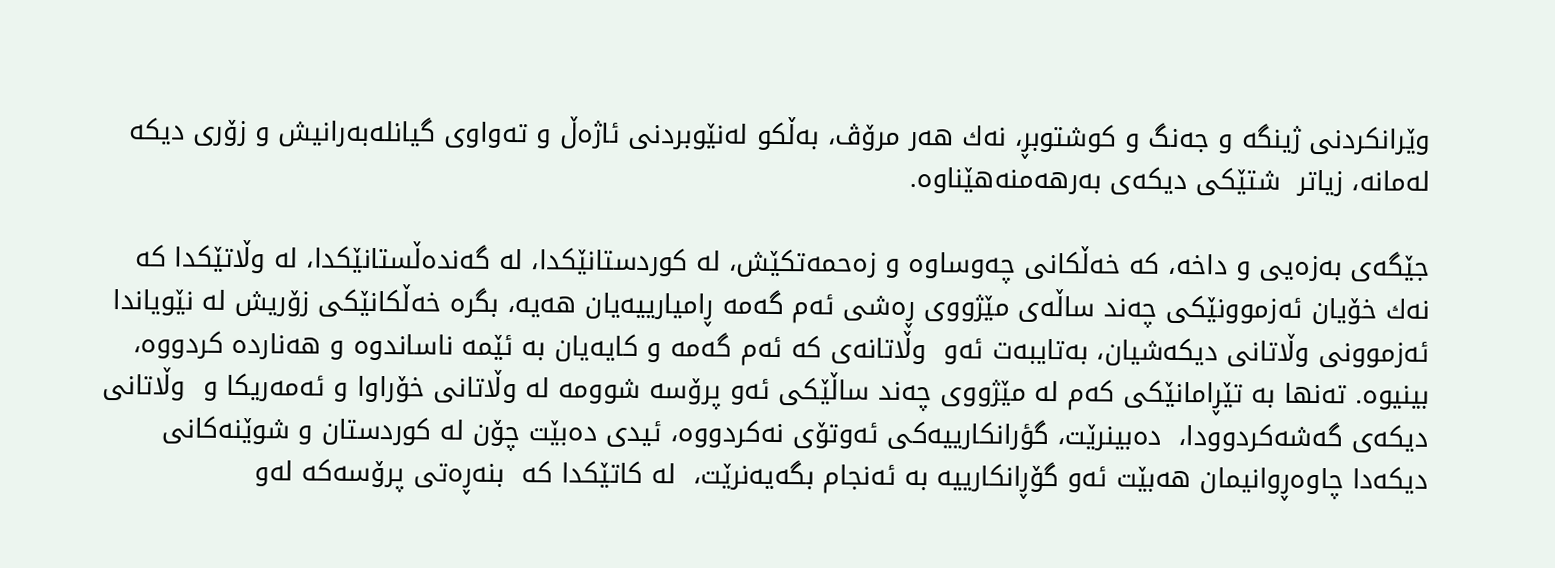وێرانكردنی ژینگه‌ و جه‌نگ و كوشتوبڕ، نه‌ك هه‌ر مرۆڤ، به‌ڵكو له‌نێوبردنی ئاژه‌ڵ و ته‌واوی گیانله‌به‌رانیش و زۆری دیكە له‌مانه،‌ زیاتر  شتێكی دیكه‌ی بەرھەمنه‌هێناوه‌.

جێگەی به‌زه‌یی و داخه،‌ كه‌ خه‌ڵكانی چه‌وساوه ‌و زه‌حمه‌تكێش، له‌ كوردستانێكدا، له‌ گه‌نده‌ڵستانێكدا، له‌ وڵاتێكدا كه‌ نه‌ك خۆیان ئه‌زموونێكی چه‌ند ساڵه‌ی مێژووی ڕه‌شی ئه‌م گه‌مه‌ ڕامیارییه‌یان هه‌یه‌، بگره‌ خه‌ڵكانێكی زۆریش له‌ نێویاندا ئەزموونی وڵاتانی دیكەشیان، به‌تایبه‌ت ئه‌و  وڵاتانه‌ی كه‌ ئه‌م گه‌مه ‌و كایه‌یان به‌ ئێمه‌ ناساندوه ‌و هه‌نارده‌ كردووه‌، بینیوه‌. ته‌نها به‌ تێڕامانێكی كه‌م له‌ مێژووی چه‌ند ساڵێكی ئه‌و پرۆسه‌ شوومه‌ له‌ وڵاتانی خۆراوا و ئه‌مه‌ریكا و  وڵاتانی دیكەی گه‌شه‌كردوودا،  ده‌بینرێت، گؤرانكارییه‌كی ئه‌وتۆی نه‌كردووه‌، ئیدی ده‌بێت چۆن له‌ كوردستان و شوێنه‌كانی دیكەدا چاوەڕوانیمان ھەبێت ئه‌و گۆڕانكارییه‌ به‌ ئه‌نجام بگه‌یه‌نرێت،  له‌ كاتێكدا كه‌  بنەڕەتی پرۆسه‌كه‌ له‌و‌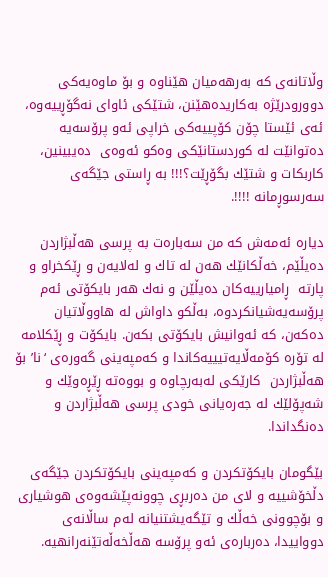وڵاتانه‌ی كه‌ به‌رهه‌میان هێناوه ‌و بۆ ماوه‌یه‌كی دوورودرێژه‌ به‌كاریده‌هێنن،‌ شتێكی ئاوای نه‌گۆڕییه‌وه‌، ئه‌ی ئێستا چۆن كۆپییه‌كی خراپی ئه‌و پرۆسه‌یه‌ ده‌توانێت له‌ كوردستانێكی وه‌كو ئه‌وه‌ی  ده‌یبینین، كاربكات و شتێك بگۆڕێت؟!!! به‌ ڕاستی جێگەی سه‌رسوڕمانه !!!!.

دیاره‌ ئه‌مه‌ش كه‌ من سه‌باره‌ت به‌ پرسی هه‌ڵبژاردن ده‌یڵێم، خه‌ڵكانێك هه‌ن له‌ تاك و له‌لایه‌ن و ڕێكخراو و پارته‌  ڕامیارییە‌كان ده‌یڵێن و نه‌ك هه‌ر بایكۆتی ئه‌م پرۆسه‌یه‌شیانكردوه‌، به‌ڵكو داواش له‌ هاووڵاتیان ده‌كه‌ن، كه‌ ئه‌وانیش بایكۆتی بكه‌ن. بایكۆت و ڕێكلامه‌ له‌ تۆره‌ كۆمه‌ڵایه‌تیییه‌كاندا و كه‌مپه‌ینی گه‌وره‌ی ‘نا’ بۆ هه‌ڵبژاردن  كارێكی له‌به‌رچاوه‌ و بووه‌ته‌ ڕێڕه‌وێك و شه‌پۆلێك له‌ جه‌ره‌یانی خودی پرسی هه‌ڵبژاردن و ده‌نگداندا.

بێگومان بایكۆتكردن و كه‌مپه‌ینی بایكۆتكردن جێگەی دڵخۆشییه‌ و لای من دەربڕی چوونه‌پێشه‌وه‌ی هوشیاری و بۆچوونی خه‌ڵك و تێگه‌یشتنیانه‌ له‌م ساڵانه‌ی دوواییدا،‌ دەربارەی ئەو پرۆسه‌ هه‌ڵخه‌ڵه‌تێنه‌رانهیە‌.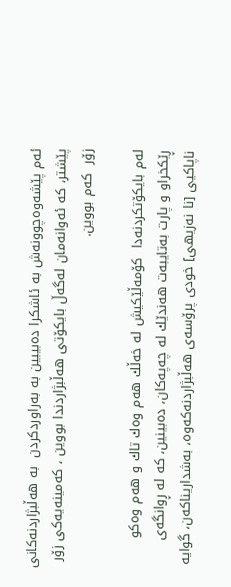ئه‌م پێشه‌وه‌چوونه‌ش به‌ ئاشكرا ده‌بیبین به‌ به‌راوردكردن  به‌ هه‌ڵبژاردنه‌كانی پێشتر، كه‌ ئه‌وانه‌مان ‌له‌گه‌ڵ بایكۆتی هه‌ڵبژاردندا بووین ، كه‌مینەیەكی زۆر زۆر  كەم بووین.

له‌م بایكۆتكردنه‌دا ‌ كۆمه‌ڵێكیش له‌ خه‌ڵك هه‌م وه‌ك تاك و هه‌م وه‌كو ڕێكخراو و پارت به‌تایبه‌ت هه‌ندێك له‌ چه‌په‌كان، ده‌بینین، كه‌ له‌ ڕوانگه‌ی ناپاكیی [نا نەزیھی] خودی پرۆسه‌ی هه‌ڵبژاردنه‌كه‌وه‌، به‌شداریناكه‌ن، گوایه‌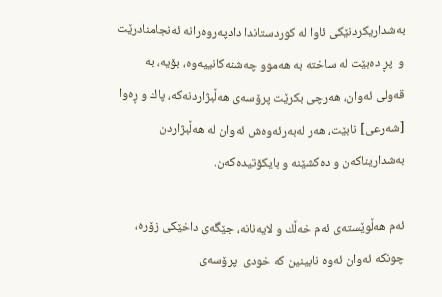به‌شداریكردنێكی ئاوا له‌ كوردستاندا دادپەروەرانە ئەنجامنادرێت و  پڕ ده‌بێت له‌ ساخته‌ به‌ هه‌موو چه‌شنه‌كانییه‌وه‌، بۆیه‌، به‌ قه‌ولی ئه‌وان، هه‌رچی بكرێت پرۆسه‌ی هه‌ڵبژاردنه‌كه‌، پاك و ڕەوا  [شەرعی] نابێت، هه‌ر له‌به‌رئه‌وه‌ش ئه‌وان له‌ هه‌ڵبژاردن بەشداریناكەن و ده‌كشێنە و بایكۆتیده‌كه‌ن.

ئه‌م هه‌ڵوێسته‌ی ئه‌م خه‌ڵك و لایه‌نانه‌، جێگەی داخێكی زۆره،‌ چونكه‌ ئه‌وان ئه‌وه‌ نابینین كه‌ خودی  پرۆسه‌ی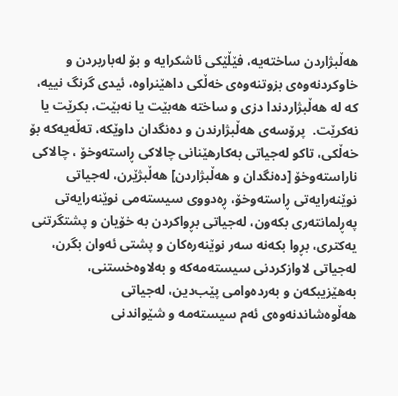هه‌ڵبژاردن ساخته‌یه‌، فێڵێكی ئاشكرایه‌ و بۆ له‌باربردن و خاوكردنه‌وه‌ی بزوتنه‌وه‌ی خه‌ڵكی داهێنراوه‌، ئیدی گرنگ نییه،‌ كه له‌‌ هه‌ڵبژاردندا دزی و ساخته‌ هه‌بێت یا نه‌بێت، بكرێت یا نه‌كرێت.  پرۆسه‌ی هه‌ڵبژارندن و ده‌نگدان داوێكه‌، ته‌ڵه‌یه‌كه‌ بۆ خه‌ڵكی، تاكو له‌جیاتی به‌كارهێنانی چالاكی ڕاسته‌وخۆ ، چالاكی ناراستەوخۆ [ده‌نگدان و هه‌ڵبژاردن] هه‌ڵبژێرن، له‌جیاتی نوێنه‌رایه‌تی ڕاسته‌وخۆ، ڕەدووی سیسته‌می نوێنه‌رایه‌تی په‌ڕلمانته‌ری بكه‌ون، لەجیاتی بڕواكردن به‌ خۆیان و پشتگرتنی یه‌كتری، بڕوا بكه‌نه‌ سه‌ر نوێنه‌ره‌كان و پشتی ئه‌وان بگرن، له‌جیاتی لاوازكردنی سیسته‌مه‌كه ‌و به‌لاوه‌خستنی، به‌هێزیبكه‌ن و به‌رده‌وامی پێب‌د‌ین، لەجیاتی هه‌ڵوه‌شاندنه‌وه‌ی ئه‌م سیسته‌مه‌ و شێواندنی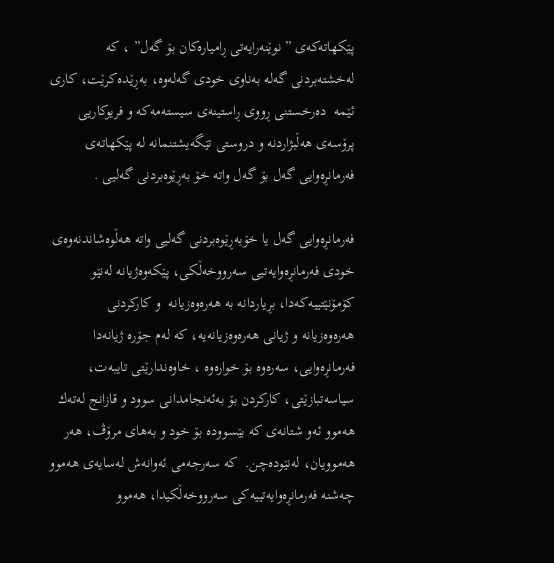پێكھاتەكەی ” نوێنەرایەتی ڕامیارەكان بۆ گه‌ل” ، كه‌ له‌خشته‌بردنی گه‌له‌ به‌ناوی خودی گەلەوە، به‌ڕێده‌كرێت، كاری ئێمه‌  ده‌رخستنی ڕووی‌ ڕاستینه‌ی سیسته‌مه‌كه ‌و فریوكاریی پرۆسه‌ی هه‌ڵبژاردنه‌ و دروستی تێگه‌یشتنمانه‌ له‌ پێكھاتەی فه‌رمانڕه‌وایی گه‌ل بۆ گه‌ل واته‌ خۆ به‌ڕێوه‌بردنی گەلیی .

فه‌رمانڕه‌وایی گه‌ل یا خۆبه‌ڕێوه‌بردنی گەلیی واتە هه‌ڵوه‌شاندنه‌وه‌ی خودی فه‌رمانڕه‌وایه‌تیی سەرووخەڵكی‌، پێكه‌وه‌ژیانه‌ له‌نێو كۆمۆنێتییه‌كه‌دا، بڕیاردانه‌ به‌ هه‌ره‌وه‌زیانه‌  و كاركردنی هه‌ره‌وه‌زیانه‌ ‌و ژیانی هه‌ره‌وه‌زیانه‌یه‌، كه‌ له‌م جۆره‌ ژیانه‌دا فه‌رمانڕه‌وایی، سه‌ره‌وه‌ بۆ خواره‌وه‌ ، خاوەندارێتی تایبەت، سیاسه‌تبازێتی، كاركردن بۆ به‌ئه‌نجامدانی سوود و قازانج له‌تەك هه‌موو ئه‌و شتانه‌ی كه‌ بێسووده‌ بۆ خود و به‌های مرۆڤ، هه‌ر هه‌موویان، له‌نێوده‌چن.  كه‌ سه‌رجه‌می ئه‌وانه‌ش له‌سایەی هه‌موو چه‌شنه‌ فه‌رمانڕه‌وایه‌تییه‌كی سەرووخەڵكیدا، هه‌موو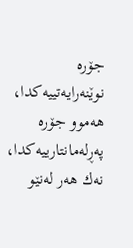جۆره‌ نوێنه‌رایه‌تییه‌كدا، ھەموو جۆره‌ په‌ڕله‌مانتارییه‌كدا، نه‌ك هه‌ر له‌نێو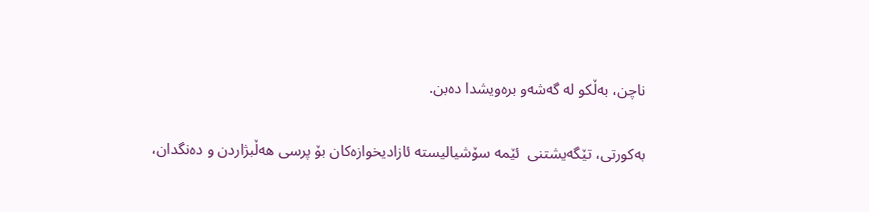ناچن، به‌ڵكو له‌ گه‌شه‌و بره‌ویشدا ده‌بن.

بەكورتی، تێگه‌یشتنی  ئێمه‌ سۆشیالیسته‌ ئازادیخوازه‌كان بۆ پرسی هه‌ڵبژاردن و ده‌نگدان،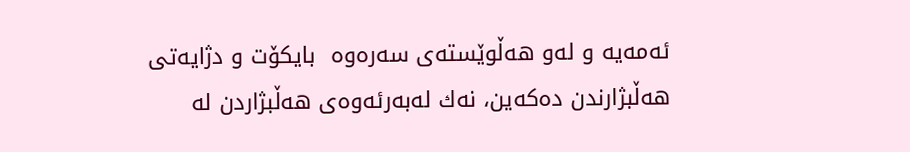ئه‌مه‌یه‌ و له‌و هه‌ڵوێسته‌ی سه‌ره‌وه‌ ‌ بایكۆت و دژایه‌تی هه‌ڵبژارندن ده‌كه‌ین، نه‌ك له‌به‌رئه‌وه‌ی هه‌ڵبژاردن له‌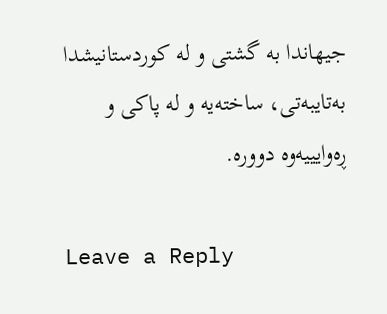جیهاندا به‌ گشتی و له‌ كوردستانیشدا به‌تایبه‌تی، ساخته‌یه‌ و له‌ پاكی و ڕەوایییه‌وه ‌دووره‌.

Leave a Reply